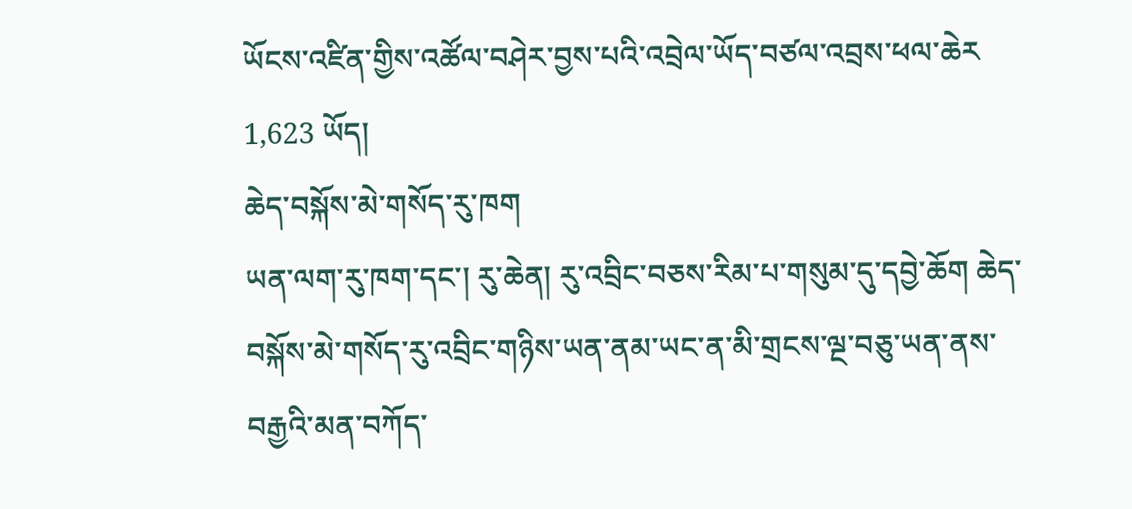ཡོངས་འཛིན་གྱིས་འཚོལ་བཤེར་བྱས་པའི་འབྲེལ་ཡོད་བཙལ་འབྲས་ཕལ་ཆེར 1,623 ཡོད།
ཆེད་བསྐོས་མེ་གསོད་རུ་ཁག
ཡན་ལག་རུ་ཁག་དང་། རུ་ཆེན། རུ་འབྲིང་བཅས་རིམ་པ་གསུམ་དུ་དབྱེ་ཆོག ཆེད་བསྐོས་མེ་གསོད་རུ་འབྲིང་གཉིས་ཡན་ནམ་ཡང་ན་མི་གྲངས་ལྔ་བཅུ་ཡན་ནས་བརྒྱའི་མན་བཀོད་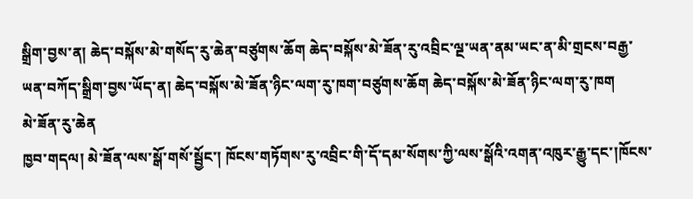སྒྲིག་བྱས་ན། ཆེད་བསྐོས་མེ་གསོད་རུ་ཆེན་བཙུགས་ཆོག ཆེད་བསྐོས་མེ་ཟོན་རུ་འབྲིང་ལྔ་ཡན་ནམ་ཡང་ན་མི་གྲངས་བརྒྱ་ཡན་བཀོད་སྒྲིག་བྱས་ཡོད་ན། ཆེད་བསྐོས་མེ་ཟོན་ཉིང་ལག་རུ་ཁག་བཙུགས་ཆོག ཆེད་བསྐོས་མེ་ཟོན་ཉིང་ལག་རུ་ཁག
མེ་ཟོན་རུ་ཆེན
ཁྱབ་གདལ། མེ་ཟོན་ལས་སྒོ་གསོ་སྦྱོང་། ཁོངས་གཏོགས་རུ་འབྲིང་གི་དོ་དམ་སོགས་ཀྱི་ལས་སྒོའི་འགན་འཁུར་རྒྱུ་དང་།ཁོངས་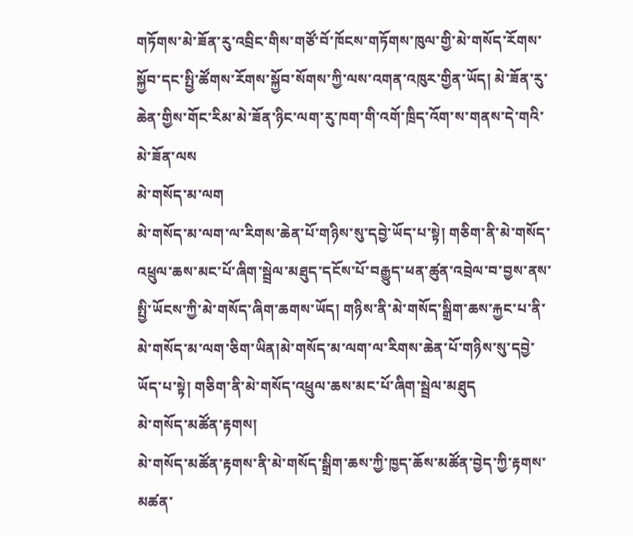གཏོགས་མེ་ཟོན་རུ་འབྲིང་གིས་གཙོ་བོ་ཁོངས་གཏོགས་ཁུལ་གྱི་མེ་གསོད་རོགས་སྐྱོབ་དང་སྤྱི་ཚོགས་རོགས་སྐྱོབ་སོགས་ཀྱི་ལས་འགན་འཁུར་གྱིན་ཡོད། མེ་ཟོན་རུ་ཆེན་གྱིས་གོང་རིམ་མེ་ཟོན་ཉིང་ལག་རུ་ཁག་གི་འགོ་ཁྲིད་འོག་ས་གནས་དེ་གའི་མེ་ཟོན་ལས
མེ་གསོད་མ་ལག
མེ་གསོད་མ་ལག་ལ་རིགས་ཆེན་པོ་གཉིས་སུ་དབྱེ་ཡོད་པ་སྟེ། གཅིག་ནི་མེ་གསོད་འཕྲུལ་ཆས་མང་པོ་ཞིག་སྦྲེལ་མཐུད་དངོས་པོ་བརྒྱུད་ཕན་ཚུན་འབྲེལ་བ་བྱས་ནས་སྤྱི་ཡོངས་ཀྱི་མེ་གསོད་ཞིག་ཆགས་ཡོད། གཉིས་ནི་མེ་གསོད་སྒྲིག་ཆས་རྐྱང་པ་ནི་མེ་གསོད་མ་ལག་ཅིག་ཡིན།མེ་གསོད་མ་ལག་ལ་རིགས་ཆེན་པོ་གཉིས་སུ་དབྱེ་ཡོད་པ་སྟེ། གཅིག་ནི་མེ་གསོད་འཕྲུལ་ཆས་མང་པོ་ཞིག་སྦྲེལ་མཐུད
མེ་གསོད་མཚོན་རྟགས།
མེ་གསོད་མཚོན་རྟགས་ནི་མེ་གསོད་སྒྲིག་ཆས་ཀྱི་ཁྱད་ཆོས་མཚོན་བྱེད་ཀྱི་རྟགས་མཚན་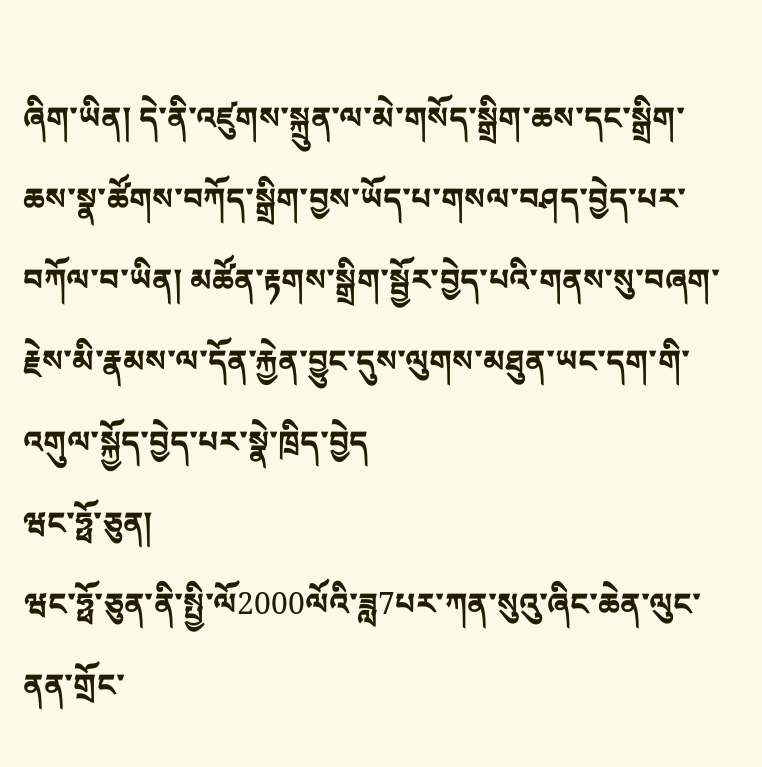ཞིག་ཡིན། དེ་ནི་འཛུགས་སྐྲུན་ལ་མེ་གསོད་སྒྲིག་ཆས་དང་སྒྲིག་ཆས་སྣ་ཚོགས་བཀོད་སྒྲིག་བྱས་ཡོད་པ་གསལ་བཤད་བྱེད་པར་བཀོལ་བ་ཡིན། མཚོན་རྟགས་སྒྲིག་སྦྱོར་བྱེད་པའི་གནས་སུ་བཞག་རྗེས་མི་རྣམས་ལ་དོན་རྐྱེན་བྱུང་དུས་ལུགས་མཐུན་ཡང་དག་གི་འགུལ་སྐྱོད་བྱེད་པར་སྣེ་ཁྲིད་བྱེད
ཝང་ཧྥོ་ཅུན།
ཝང་ཧྥོ་ཅུན་ནི་སྤྱི་ལོ2000ལོའི་ཟླ7པར་ཀན་སུའུ་ཞིང་ཆེན་ལུང་ནན་གྲོང་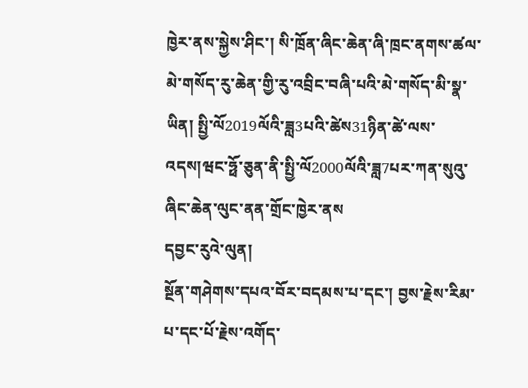ཁྱེར་ནས་སྐྱེས་ཤིང་། སི་ཁྲོན་ཞིང་ཆེན་ཞི་ཁྲང་ནགས་ཚལ་མེ་གསོད་རུ་ཆེན་གྱི་རུ་འབྲིང་བཞི་པའི་མེ་གསོད་མི་སྣ་ཡིན། སྤྱི་ལོ2019ལོའི་ཟླ3པའི་ཚེས31ཉིན་ཚེ་ལས་འདས།ཝང་ཧྥོ་ཅུན་ནི་སྤྱི་ལོ2000ལོའི་ཟླ7པར་ཀན་སུའུ་ཞིང་ཆེན་ལུང་ནན་གྲོང་ཁྱེར་ནས
དབྱང་རུའེ་ལུན།
སྔོན་གཤེགས་དཔའ་བོར་བདམས་པ་དང་། བྱས་རྗེས་རིམ་པ་དང་པོ་རྗེས་འགོད་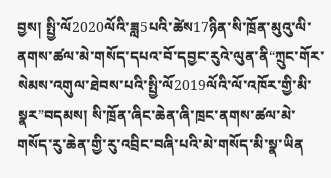བྱས། སྤྱི་ལོ2020ལོའི་ཟླ5པའི་ཚེས17ཉིན་སི་ཁྲོན་མུའུ་ལི་ནགས་ཚལ་མེ་གསོད་དཔའ་བོ་དབྱང་རུའེ་ལུན་ནི“ཀྲུང་གོར་སེམས་འགུལ་ཐེབས་པའི་སྤྱི་ལོ2019ལོའི་ལོ་འཁོར་གྱི་མི་སྣར”བདམས། སི་ཁྲོན་ཞིང་ཆེན་ཞི་ཁྲང་ནགས་ཚལ་མེ་གསོད་རུ་ཆེན་གྱི་རུ་འབྲིང་བཞི་པའི་མེ་གསོད་མི་སྣ་ཡིན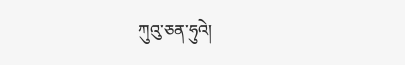ཀུའུ་ཅན་ཧུའེ།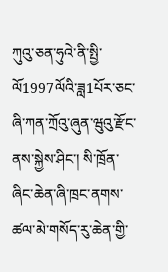ཀུའུ་ཅན་ཧུའེ་ནི་སྤྱི་ལོ1997ལོའི་ཟླ1པོར་ཅང་ཞི་ཀན་ཀྲོའུ་ཞུན་ཝུའུ་རྫོང་ནས་སྐྱེས་ཤིང་། སི་ཁྲོན་ཞིང་ཆེན་ཞི་ཁྲང་ནགས་ཚལ་མེ་གསོད་རུ་ཆེན་གྱི་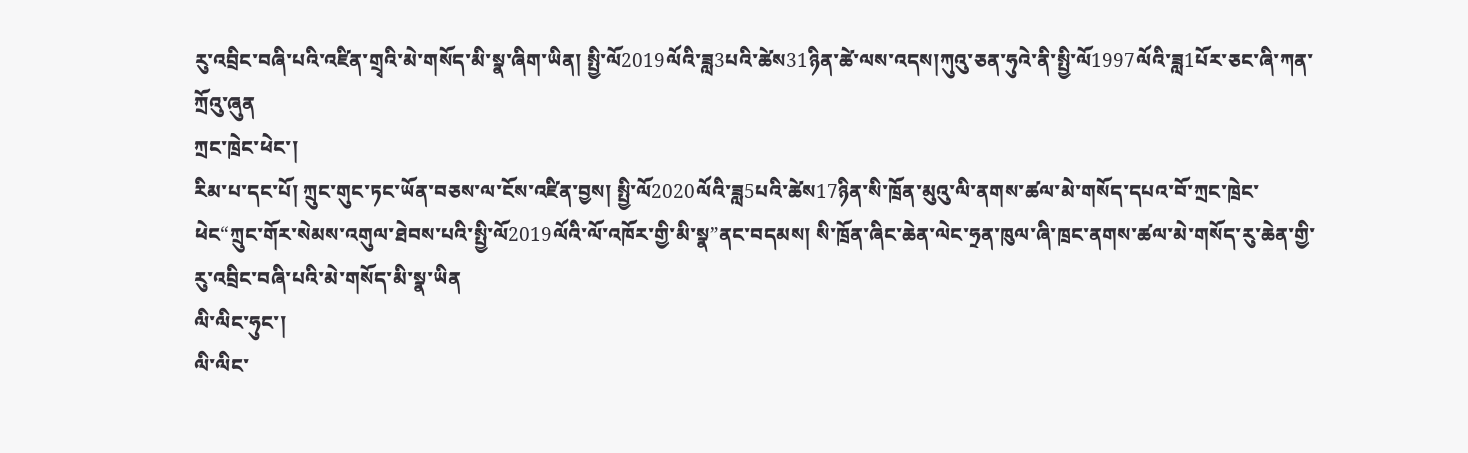རུ་འབྲིང་བཞི་པའི་འཛིན་གྲྭའི་མེ་གསོད་མི་སྣ་ཞིག་ཡིན། སྤྱི་ལོ2019ལོའི་ཟླ3པའི་ཚེས31ཉིན་ཚེ་ལས་འདས།ཀུའུ་ཅན་ཧུའེ་ནི་སྤྱི་ལོ1997ལོའི་ཟླ1པོར་ཅང་ཞི་ཀན་ཀྲོའུ་ཞུན
ཀྲང་ཁྲེང་ཕེང་།
རིམ་པ་དང་པོ། ཀྲུང་གུང་ཏང་ཡོན་བཅས་ལ་ངོས་འཛིན་བྱས། སྤྱི་ལོ2020ལོའི་ཟླ5པའི་ཚེས17ཉིན་སི་ཁྲོན་མུའུ་ལི་ནགས་ཚལ་མེ་གསོད་དཔའ་བོ་ཀྲང་ཁྲེང་ཕེང“ཀྲུང་གོར་སེམས་འགུལ་ཐེབས་པའི་སྤྱི་ལོ2019ལོའི་ལོ་འཁོར་གྱི་མི་སྣ”ནང་བདམས། སི་ཁྲོན་ཞིང་ཆེན་ལེང་ཧྲན་ཁུལ་ཞི་ཁྲང་ནགས་ཚལ་མེ་གསོད་རུ་ཆེན་གྱི་རུ་འབྲིང་བཞི་པའི་མེ་གསོད་མི་སྣ་ཡིན
ལི་ལིང་ཧུང་།
ལི་ལིང་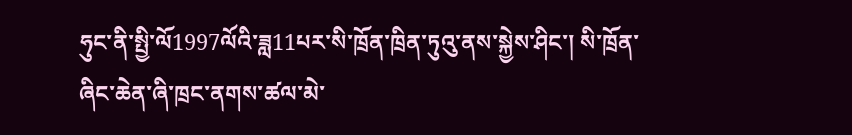ཧུང་ནི་སྤྱི་ལོ1997ལོའི་ཟླ11པར་སི་ཁྲོན་ཁྲིན་ཏུའུ་ནས་སྐྱེས་ཤིང་། སི་ཁྲོན་ཞིང་ཆེན་ཞི་ཁྲང་ནགས་ཚལ་མེ་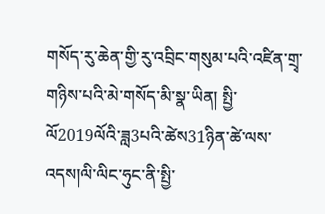གསོད་རུ་ཆེན་གྱི་རུ་འབྲིང་གསུམ་པའི་འཛིན་གྲྭ་གཉིས་པའི་མེ་གསོད་མི་སྣ་ཡིན། སྤྱི་ལོ2019ལོའི་ཟླ3པའི་ཚེས31ཉིན་ཚེ་ལས་འདས།ལི་ལིང་ཧུང་ནི་སྤྱི་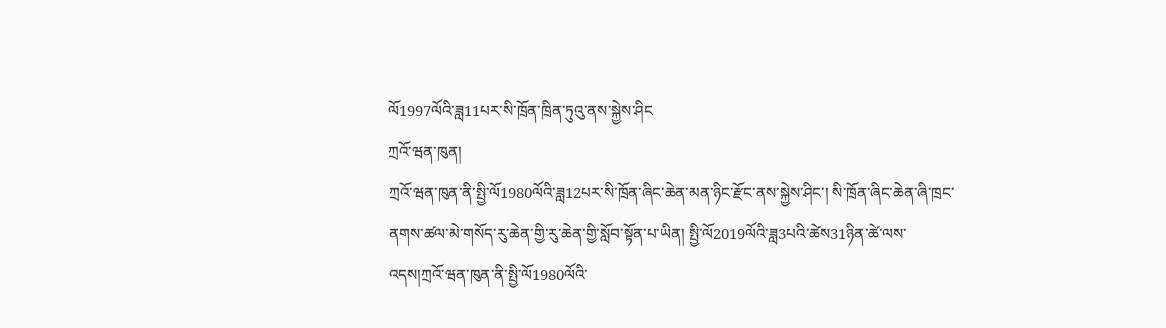ལོ1997ལོའི་ཟླ11པར་སི་ཁྲོན་ཁྲིན་ཏུའུ་ནས་སྐྱེས་ཤིང
ཀྲའོ་ཝན་ཁུན།
ཀྲའོ་ཝན་ཁུན་ནི་སྤྱི་ལོ1980ལོའི་ཟླ12པར་སི་ཁྲོན་ཞིང་ཆེན་མན་ཉིང་རྫོང་ནས་སྐྱེས་ཤིང་། སི་ཁྲོན་ཞིང་ཆེན་ཞི་ཁྲང་ནགས་ཚལ་མེ་གསོད་རུ་ཆེན་གྱི་རུ་ཆེན་གྱི་སློབ་སྟོན་པ་ཡིན། སྤྱི་ལོ2019ལོའི་ཟླ3པའི་ཚེས31ཉིན་ཚེ་ལས་འདས།ཀྲའོ་ཝན་ཁུན་ནི་སྤྱི་ལོ1980ལོའི་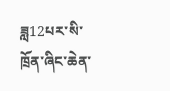ཟླ12པར་སི་ཁྲོན་ཞིང་ཆེན་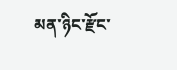མན་ཉིང་རྫོང་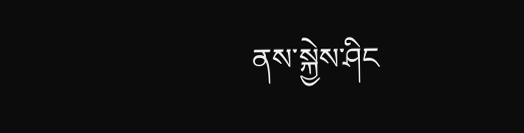ནས་སྐྱེས་ཤིང